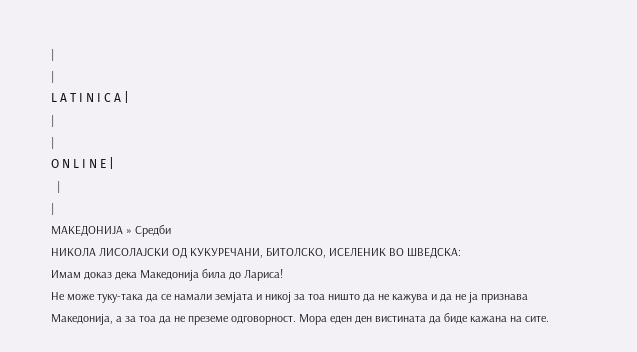|
|
L A T I N I C A |
|
|
O N L I N E |
  |
|
МАКЕДОНИЈА » Средби
НИКОЛА ЛИСОЛАЈСКИ ОД КУКУРЕЧАНИ, БИТОЛСКО, ИСЕЛЕНИК ВО ШВЕДСКА:
Имам доказ дека Македонија била до Лариса!
Не може туку-така да се намали земјата и никој за тоа ништо да не кажува и да не ја признава Македонија, а за тоа да не преземе одговорност. Мора еден ден вистината да биде кажана на сите.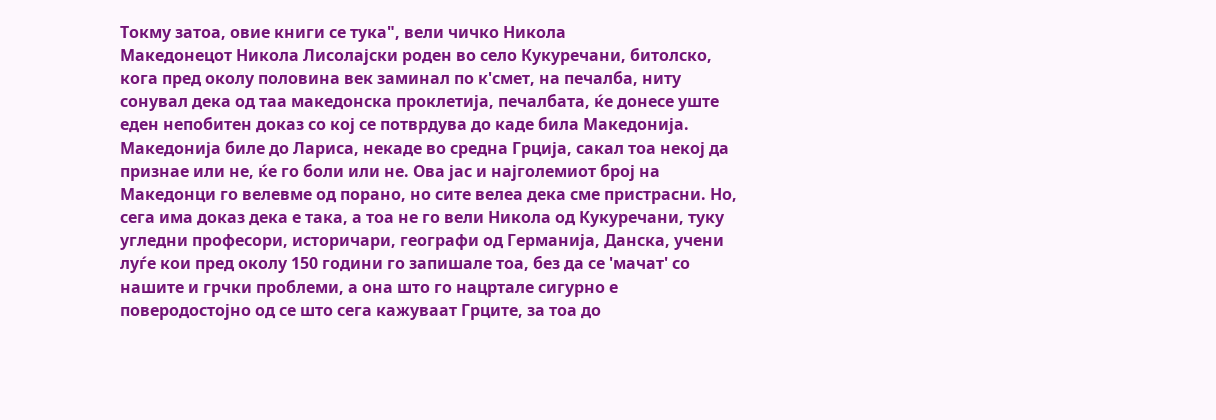Токму затоа, овие книги се тука", вели чичко Никола
Македонецот Никола Лисолајски роден во село Кукуречани, битолско, кога пред околу половина век заминал по к'смет, на печалба, ниту сонувал дека од таа македонска проклетија, печалбата, ќе донесе уште еден непобитен доказ со кој се потврдува до каде била Македонија.
Македонија биле до Лариса, некаде во средна Грција, сакал тоа некој да признае или не, ќе го боли или не. Ова јас и најголемиот број на Македонци го велевме од порано, но сите велеа дека сме пристрасни. Но, сега има доказ дека е така, а тоа не го вели Никола од Кукуречани, туку угледни професори, историчари, географи од Германија, Данска, учени луѓе кои пред околу 150 години го запишале тоа, без да се 'мачат' со нашите и грчки проблеми, а она што го нацртале сигурно е поверодостојно од се што сега кажуваат Грците, за тоа до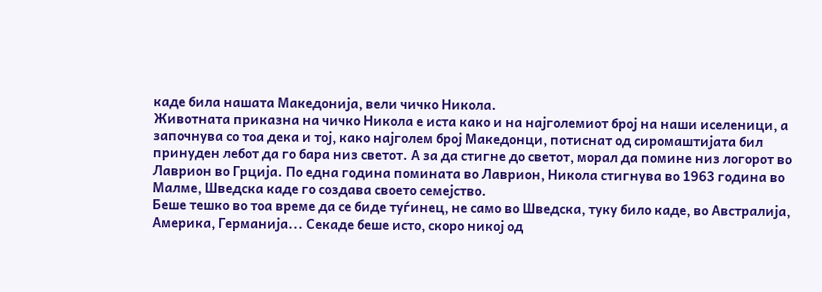каде била нашата Македонија, вели чичко Никола.
Животната приказна на чичко Никола е иста како и на најголемиот број на наши иселеници, а започнува со тоа дека и тој, како најголем број Македонци, потиснат од сиромаштијата бил принуден лебот да го бара низ светот. А за да стигне до светот, морал да помине низ логорот во Лаврион во Грција. По една година помината во Лаврион, Никола стигнува во 1963 година во Малме, Шведска каде го создава своето семејство.
Беше тешко во тоа време да се биде туѓинец, не само во Шведска, туку било каде, во Австралија, Америка, Германија... Секаде беше исто, скоро никој од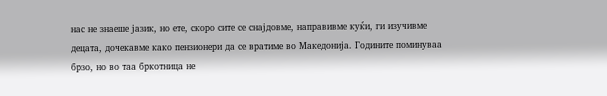нас не знаеше јазик, но ете, скоро сите се снајдовме, направивме куќи, ги изучивме децата, дочекавме како пензионери да се вратиме во Македонија. Годините поминуваа брзо, но во таа бркотница не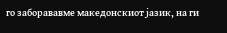го заборававме македонскиот јазик, на ги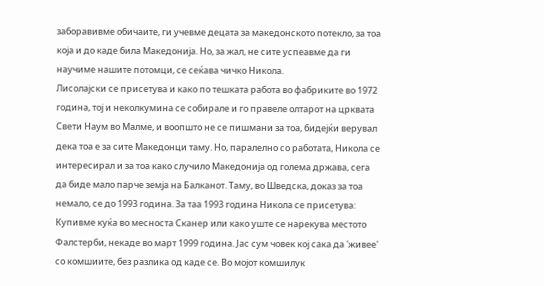заборавивме обичаите, ги учевме децата за македонското потекло, за тоа која и до каде била Македонија. Но, за жал, не сите успеавме да ги научиме нашите потомци, се сеќава чичко Никола.
Лисолајски се присетува и како по тешката работа во фабриките во 1972 година, тој и неколкумина се собирале и го правеле олтарот на црквата Свети Наум во Малме, и воопшто не се пишмани за тоа, бидејќи верувал дека тоа е за сите Македонци таму. Но, паралелно со работата, Никола се интересирал и за тоа како случило Македонија од голема држава, сега да биде мало парче земја на Балканот. Таму, во Шведска, доказ за тоа немало, се до 1993 година. За таа 1993 година Никола се присетува:
Купивме куќа во месноста Сканер или како уште се нарекува местото Фалстерби, некаде во март 1999 година. Јас сум човек кој сака да 'живее' со комшиите, без разлика од каде се. Во мојот комшилук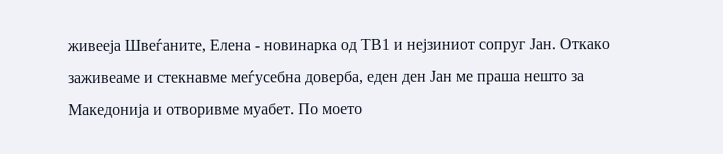живееја Швеѓаните, Елена - новинарка од ТВ1 и нејзиниот сопруг Јан. Откако заживеаме и стекнавме меѓусебна доверба, еден ден Јан ме праша нешто за Македонија и отворивме муабет. По моето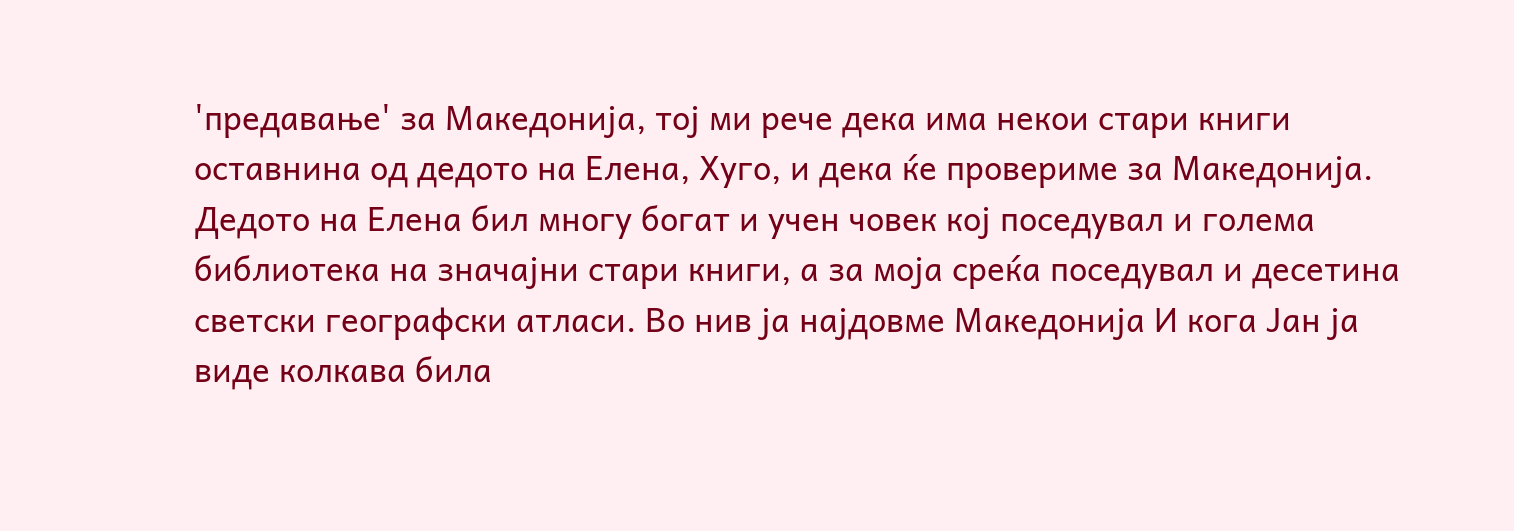'предавање' за Македонија, тој ми рече дека има некои стари книги оставнина од дедото на Елена, Хуго, и дека ќе провериме за Македонија. Дедото на Елена бил многу богат и учен човек кој поседувал и голема библиотека на значајни стари книги, а за моја среќа поседувал и десетина светски географски атласи. Во нив ја најдовме Македонија И кога Јан ја виде колкава била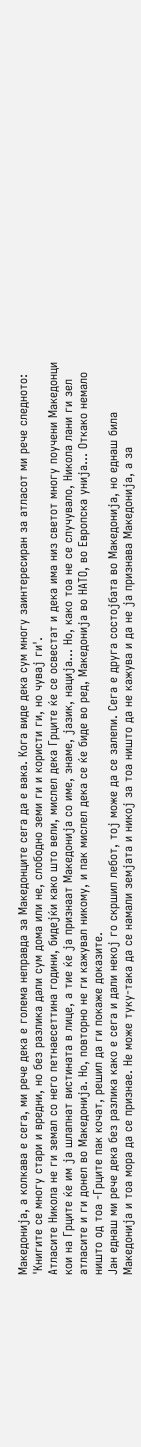Македонија, а колкава е сега, ми рече дека е голема неправда за Македонците сега да е вака. Кога виде дека сум многу заинтересиран за атласот ми рече следното: 'Книгите се многу стари и вредни, но без разлика дали сум дома или не, слободно земи ги и користи ги, но чувај ги'.
Атласите Никола не ги земал со него петнаесеттина години, бидејќи како што вели, мислел дека Грците ќе се освестат и дека има низ светот многу поучени Македонци кои на Грците ќе им ја шлапнат вистината в лице, а тие ќе ја признаат Македонија со име, знаме, јазик, нација... Но, како тоа не се случувало, Никола лани ги зел атласите и ги донел во Македонија. Но, повторно не ги кажувал никому, и пак мислел дека се ќе биде во ред, Македонија во НАТО, во Европска унија... Откако немало ништо од тоа -Грците пак кочат, решил да ги покаже доказите.
Јан еднаш ми рече дека без разлика како е сега и дали некој го скршил лебот, тој може да се залепи. Сега е друга состојбата во Македонија, но еднаш била Македонија и тоа мора да се признае. Не може туку-така да се намали земјата и никој за тоа ништо да не кажува и да не ја признава Македонија, а за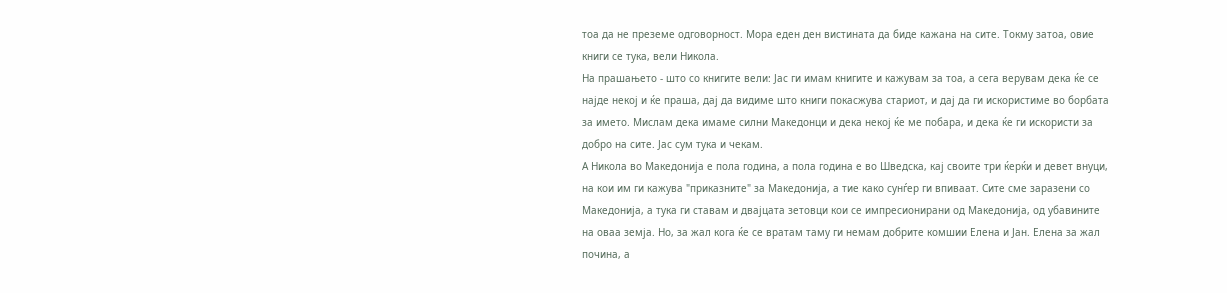тоа да не преземе одговорност. Мора еден ден вистината да биде кажана на сите. Токму затоа, овие книги се тука, вели Никола.
На прашањето - што со книгите вели: Јас ги имам книгите и кажувам за тоа, а сега верувам дека ќе се најде некој и ќе праша, дај да видиме што книги покасжува стариот, и дај да ги искористиме во борбата за името. Мислам дека имаме силни Македонци и дека некој ќе ме побара, и дека ќе ги искористи за добро на сите. Јас сум тука и чекам.
А Никола во Македонија е пола година, а пола година е во Шведска, кај своите три ќерќи и девет внуци, на кои им ги кажува "приказните" за Македонија, а тие како сунѓер ги впиваат. Сите сме заразени со Македонија, а тука ги ставам и двајцата зетовци кои се импресионирани од Македонија, од убавините на оваа земја. Но, за жал кога ќе се вратам таму ги немам добрите комшии Елена и Јан. Елена за жал почина, а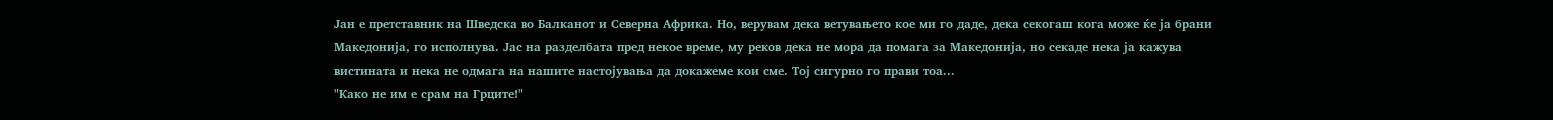Јан е претставник на Шведска во Балканот и Северна Африка. Но, верувам дека ветувањето кое ми го даде, дека секогаш кога може ќе ја брани Македонија, го исполнува. Јас на разделбата пред некое време, му реков дека не мора да помага за Македонија, но секаде нека ја кажува вистината и нека не одмага на нашите настојувања да докажеме кои сме. Тој сигурно го прави тоа...
"Како не им е срам на Грците!"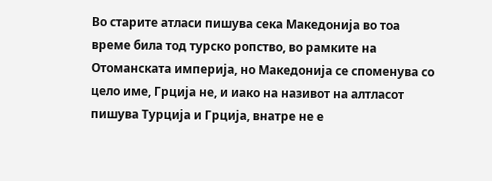Во старите атласи пишува сека Македонија во тоа време била тод турско ропство, во рамките на Отоманската империја, но Македонија се споменува со цело име, Грција не, и иако на називот на алтласот пишува Турција и Грција, внатре не е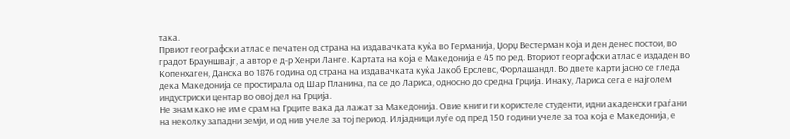така.
Првиот географски атлас е печатен од страна на издавачката куќа во Германија, Џорџ Вестерман која и ден денес постои, во градот Брауншвајг, а автор е д-р Хенри Ланге. Картата на која е Македонија е 45 по ред. Вториот георгафски атлас е издаден во Копенхаген, Данска во 1876 година од страна на издавачката куќа Јакоб Ерслевс, Форлашандл. Во двете карти јасно се гледа дека Македонија се простирала од Шар Планина, па се до Лариса, односно до средна Грција. Инаку, Лариса сега е најголем индустриски центар во овој дел на Грција.
Не знам како не им е срам на Грците вака да лажат за Македонија. Овие книги ги користеле студенти, идни акаденски граѓани на неколку западни земји, и од нив учеле за тој период. Илјадници луѓе од пред 150 години учеле за тоа која е Македонија, е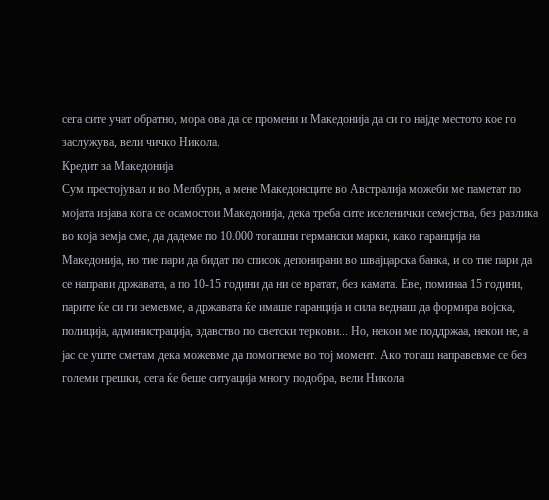сега сите учат обратно, мора ова да се промени и Македонија да си го најде местото кое го заслужува, вели чичко Никола.
Кредит за Македонија
Сум престојувал и во Мелбурн, а мене Македонсците во Австралија можеби ме паметат по мојата изјава кога се осамостои Македонија, дека треба сите иселенички семејства, без разлика во која земја сме, да дадеме по 10.000 тогашни германски марки, како гаранција на Македонија, но тие пари да бидат по список депонирани во швајцарска банка, и со тие пари да се направи државата, а по 10-15 години да ни се вратат, без камата. Еве, поминаа 15 години, парите ќе си ги земевме, а државата ќе имаше гаранција и сила веднаш да формира војска, полиција, администрација, здавство по светски теркови... Но, некои ме поддржаа, некои не, а јас се уште сметам дека можевме да помогнеме во тој момент. Ако тогаш направевме се без големи грешки, сега ќе беше ситуација многу подобра, вели Никола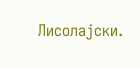Лисолајски.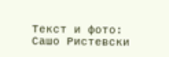Текст и фото: Сашо Ристевски